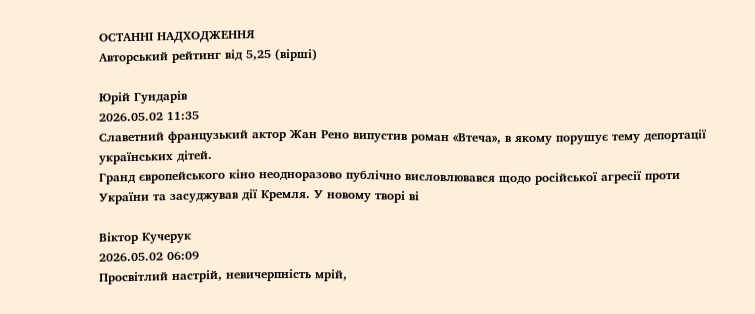ОСТАННІ НАДХОДЖЕННЯ
Авторський рейтинг від 5,25 (вірші)

Юрій Гундарів
2026.05.02 11:35
Славетний французький актор Жан Рено випустив роман «Втеча», в якому порушує тему депортації українських дітей.
Гранд європейського кіно неодноразово публічно висловлювався щодо російської агресії проти України та засуджував дії Кремля. У новому творі ві

Віктор Кучерук
2026.05.02 06:09
Просвітлий настрій, невичерпність мрій,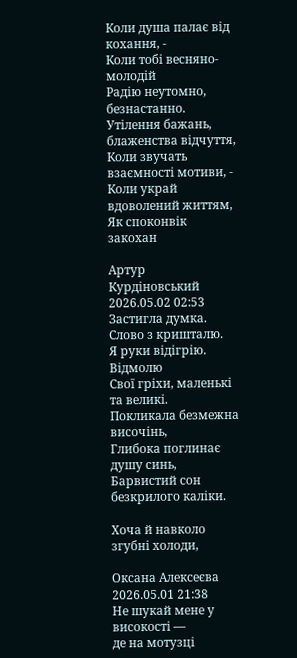Коли душа палає від кохання, -
Коли тобі весняно-молодій
Радію неутомно, безнастанно.
Утілення бажань, блаженства відчуття,
Коли звучать взаємності мотиви, -
Коли украй вдоволений життям,
Як споконвік закохан

Артур Курдіновський
2026.05.02 02:53
Застигла думка. Слово з кришталю.
Я руки відігрію. Відмолю
Свої гріхи, маленькі та великі.
Покликала безмежна височінь,
Глибока поглинає душу синь,
Барвистий сон безкрилого каліки.

Хоча й навколо згубні холоди,

Оксана Алексеєва
2026.05.01 21:38
Не шукай мене у високості —
де на мотузці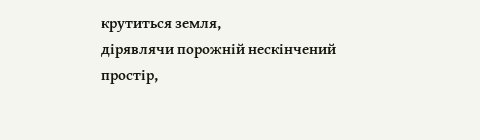крутиться земля,
дірявлячи порожній нескінчений простір,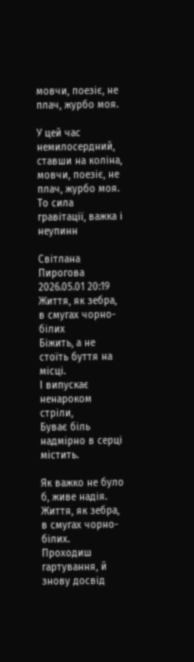мовчи, поезіє, не плач, журбо моя.

У цей час немилосердний, ставши на коліна,
мовчи, поезіє, не плач, журбо моя.
То сила гравітації, важка і неупинн

Світлана Пирогова
2026.05.01 20:19
Життя, як зебра, в смугах чорно-білих
Біжить, а не стоїть буття на місці.
І випускає ненароком стріли,
Буває біль надмірно в серці містить.

Як важко не було б, живе надія.
Життя, як зебра, в смугах чорно-білих.
Проходиш гартування, й знову досвід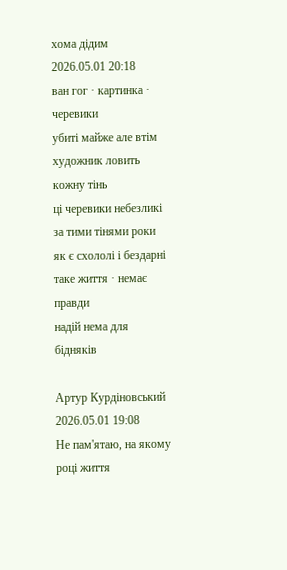хома дідим
2026.05.01 20:18
ван гог · картинка · черевики
убиті майже але втім
художник ловить кожну тінь
ці черевики небезликі
за тими тінями роки
як є схололі і бездарні
таке життя · немає правди
надій нема для бідняків

Артур Курдіновський
2026.05.01 19:08
Не пам'ятаю, на якому році життя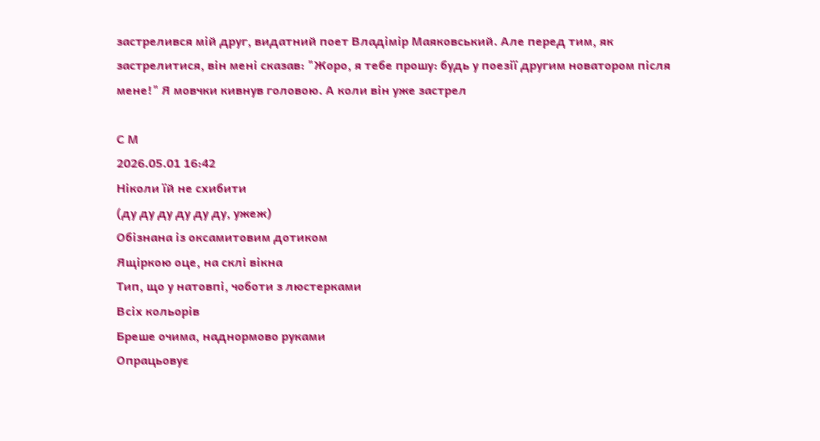застрелився мій друг, видатний поет Владімір Маяковський. Але перед тим, як застрелитися, він мені сказав: "Жоро, я тебе прошу: будь у поезії другим новатором після мене!" Я мовчки кивнув головою. А коли він уже застрел

С М
2026.05.01 16:42
Ніколи їй не схибити
(ду ду ду ду ду ду, ужеж)
Обізнана із оксамитовим дотиком
Ящіркою оце, на склі вікна
Тип, що у натовпі, чоботи з люстерками
Всіх кольорів
Бреше очима, наднормово руками
Опрацьовує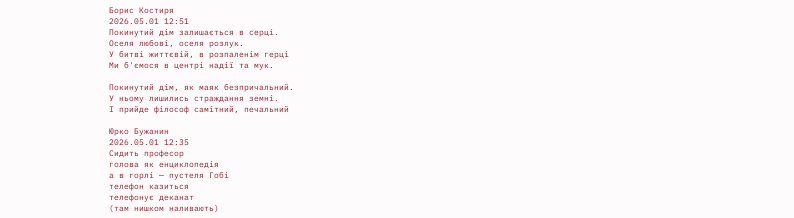Борис Костиря
2026.05.01 12:51
Покинутий дім залишається в серці.
Оселя любові, оселя розлук.
У битві життєвій, в розпаленім герці
Ми б'ємося в центрі надії та мук.

Покинутий дім, як маяк безпричальний.
У ньому лишились страждання земні.
І прийде філософ самітний, печальний

Юрко Бужанин
2026.05.01 12:35
Сидить професор
голова як енциклопедія
а в горлі — пустеля Гобі
телефон казиться
телефонує деканат
(там нишком наливають)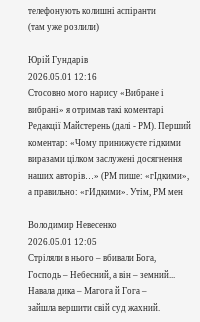телефонують колишні аспіранти
(там уже розлили)

Юрій Гундарів
2026.05.01 12:16
Стосовно мого нарису «Вибране і вибрані» я отримав такі коментарі Редакції Майстерень (далі - РМ). Перший коментар: «Чому принижуєте гідкими виразами цілком заслужені досягнення наших авторів…» (РМ пише: «гІдкими», а правильно: «гИдкими». Утім, РМ мен

Володимир Невесенко
2026.05.01 12:05
Стріляли в нього – вбивали Бога,
Господь – Небесний, а він – земний...
Навала дика – Магога й Гога –
зайшла вершити свій суд жахний.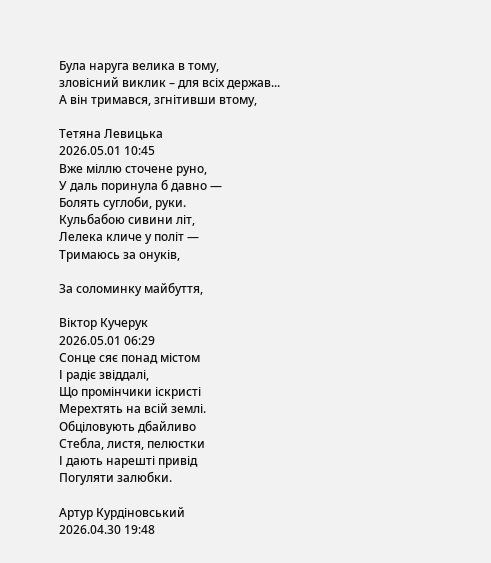Була наруга велика в тому,
зловісний виклик – для всіх держав...
А він тримався, згнітивши втому,

Тетяна Левицька
2026.05.01 10:45
Вже міллю сточене руно,
У даль поринула б давно —
Болять суглоби, руки.
Кульбабою сивини літ,
Лелека кличе у політ —
Тримаюсь за онуків,

За соломинку майбуття,

Віктор Кучерук
2026.05.01 06:29
Сонце сяє понад містом
І радіє звіддалі,
Що промінчики іскристі
Мерехтять на всій землі.
Обціловують дбайливо
Стебла, листя, пелюстки
І дають нарешті привід
Погуляти залюбки.

Артур Курдіновський
2026.04.30 19:48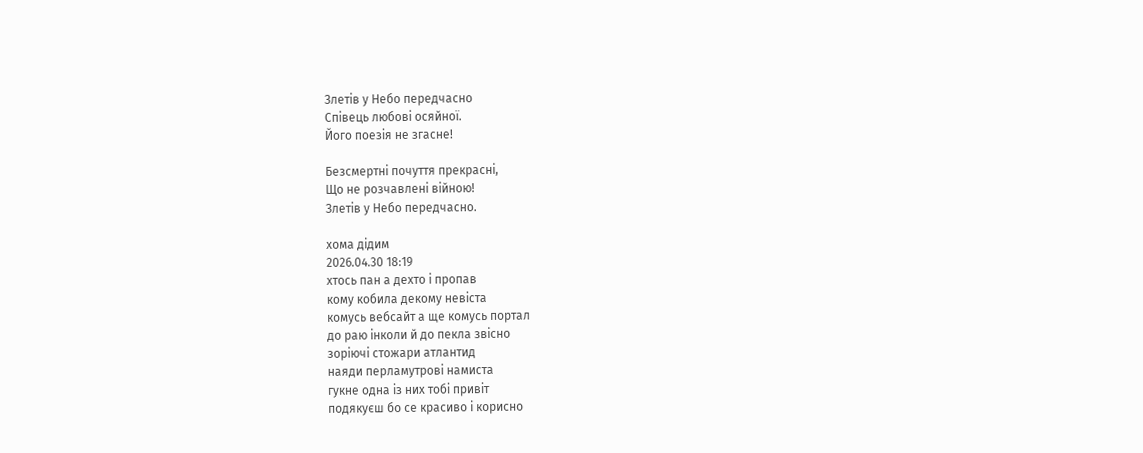Злетів у Небо передчасно
Співець любові осяйної.
Його поезія не згасне!

Безсмертні почуття прекрасні,
Що не розчавлені війною!
Злетів у Небо передчасно.

хома дідим
2026.04.30 18:19
хтось пан а дехто і пропав
кому кобила декому невіста
комусь вебсайт а ще комусь портал
до раю інколи й до пекла звісно
зоріючі стожари атлантид
наяди перламутрові намиста
гукне одна із них тобі привіт
подякуєш бо се красиво і корисно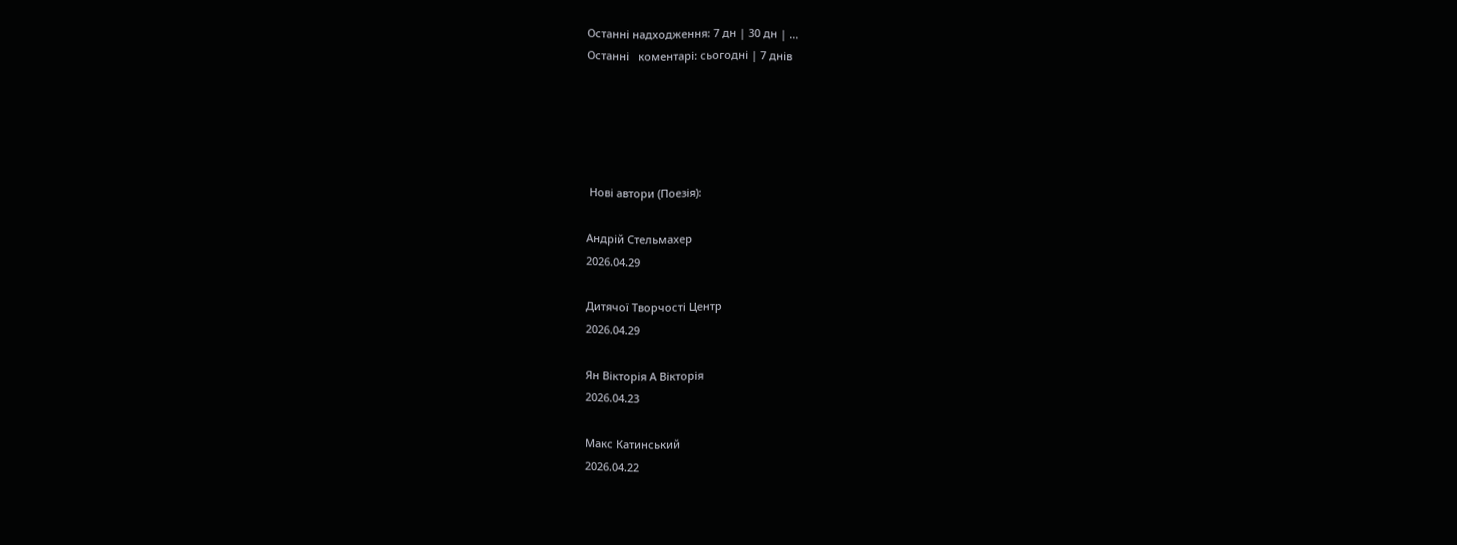Останні надходження: 7 дн | 30 дн | ...
Останні   коментарі: сьогодні | 7 днів





 Нові автори (Поезія):

Андрій Стельмахер
2026.04.29

Дитячої Творчості Центр
2026.04.29

Ян Вікторія А Вікторія
2026.04.23

Макс Катинський
2026.04.22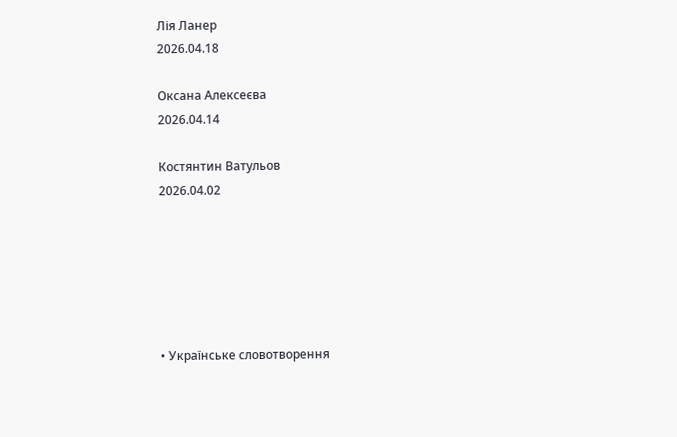Лія Ланер
2026.04.18

Оксана Алексеєва
2026.04.14

Костянтин Ватульов
2026.04.02






• Українське словотворення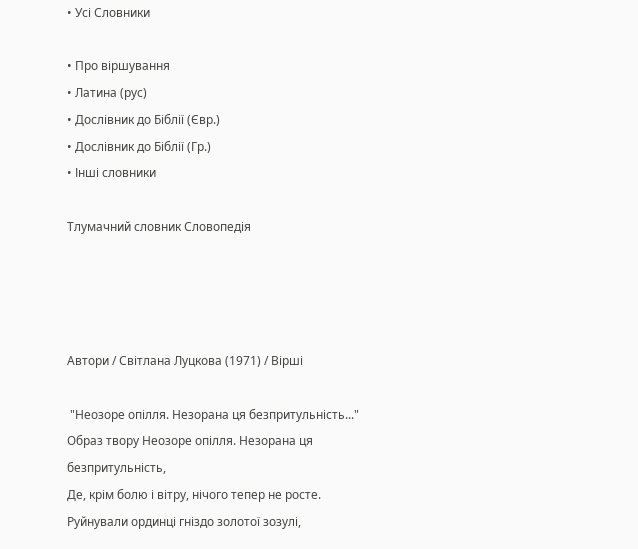• Усі Словники

• Про віршування
• Латина (рус)
• Дослівник до Біблії (Євр.)
• Дослівник до Біблії (Гр.)
• Інші словники

Тлумачний словник Словопедія




Автори / Світлана Луцкова (1971) / Вірші

 "Неозоре опілля. Незорана ця безпритульність..."
Образ твору Неозоре опілля. Незорана ця безпритульність,
Де, крім болю і вітру, нічого тепер не росте.
Руйнували ординці гніздо золотої зозулі,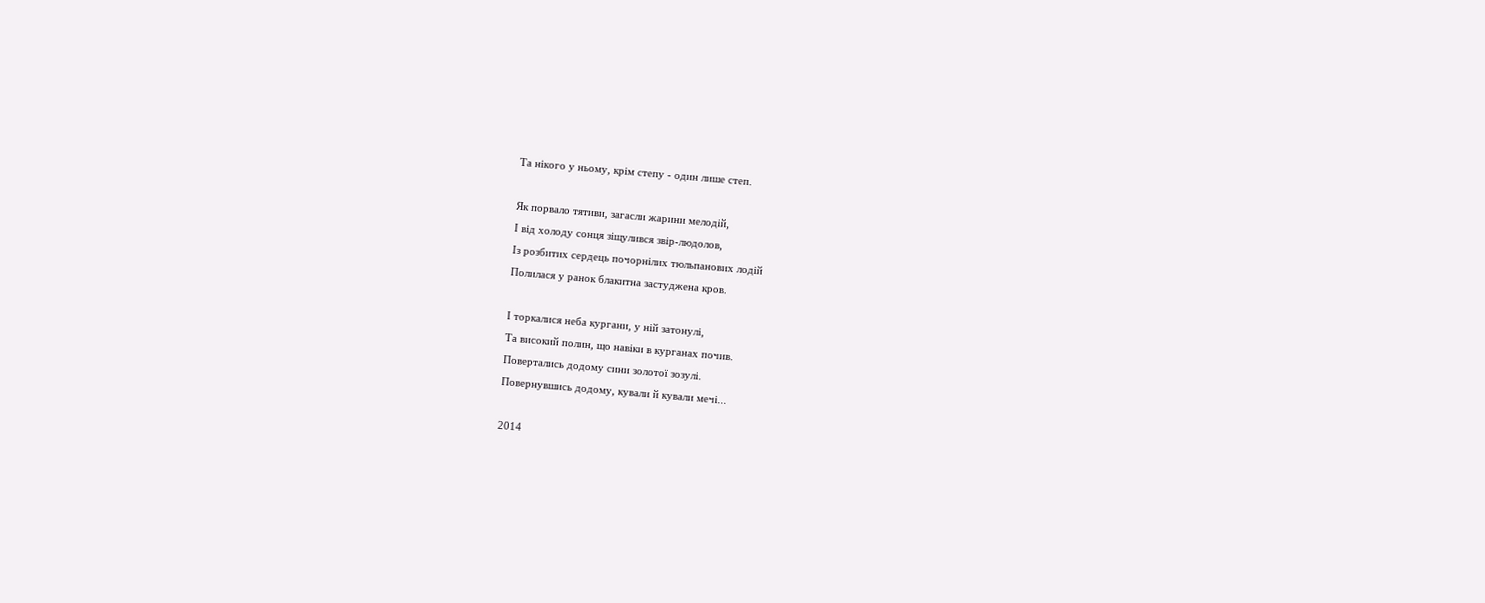Та нікого у ньому, крім степу - один лише степ.

Як порвало тятиви, загасли жарини мелодій,
І від холоду сонця зіщулився звір-людолов,
Із розбитих сердець почорнілих тюльпанових лодій
Полилася у ранок блакитна застуджена кров.

І торкалися неба кургани, у ній затонулі,
Та високий полин, що навіки в курганах почив.
Повертались додому сини золотої зозулі.
Повернувшись додому, кували й кували мечі...

2014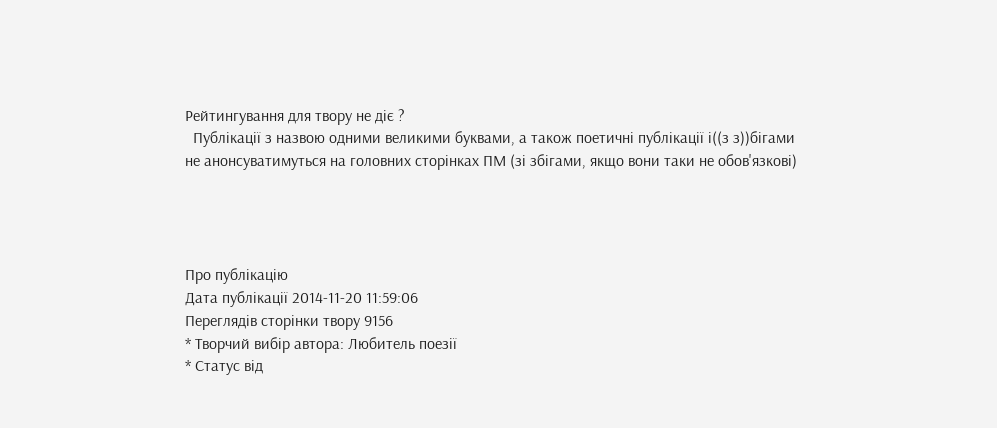Рейтингування для твору не діє ?
  Публікації з назвою одними великими буквами, а також поетичні публікації і((з з))бігами
не анонсуватимуться на головних сторінках ПМ (зі збігами, якщо вони таки не обов'язкові)




Про публікацію
Дата публікації 2014-11-20 11:59:06
Переглядів сторінки твору 9156
* Творчий вибір автора: Любитель поезії
* Статус від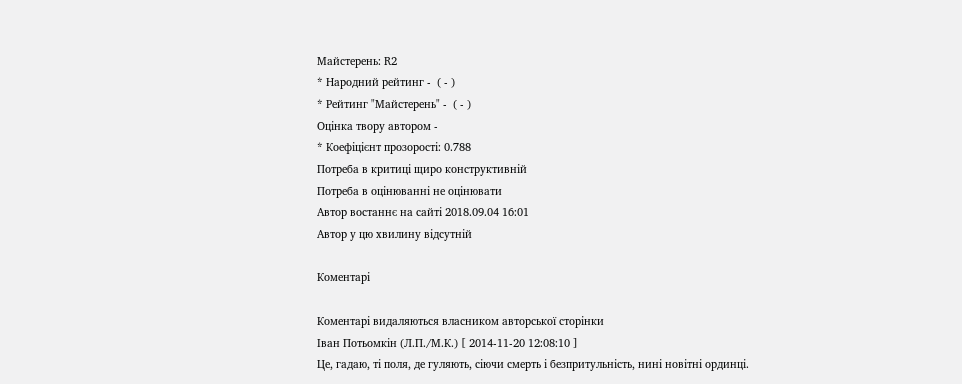Майстерень: R2
* Народний рейтинг -  ( - )
* Рейтинг "Майстерень" -  ( - )
Оцінка твору автором -
* Коефіцієнт прозорості: 0.788
Потреба в критиці щиро конструктивній
Потреба в оцінюванні не оцінювати
Автор востаннє на сайті 2018.09.04 16:01
Автор у цю хвилину відсутній

Коментарі

Коментарі видаляються власником авторської сторінки
Іван Потьомкін (Л.П./М.К.) [ 2014-11-20 12:08:10 ]
Це, гадаю, ті поля, де гуляють, сіючи смерть і безпритульність, нині новітні ординці.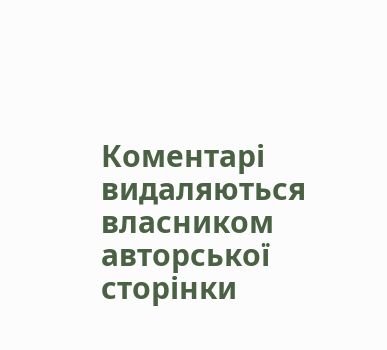Коментарі видаляються власником авторської сторінки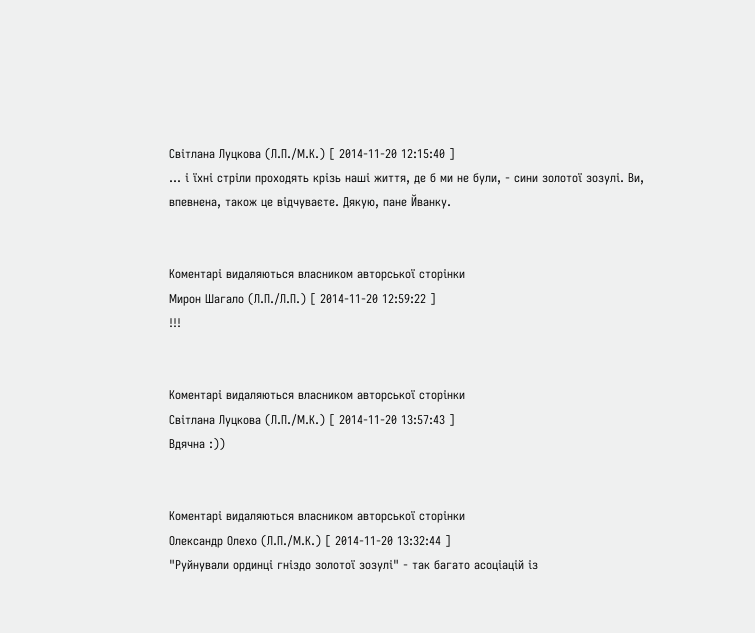Світлана Луцкова (Л.П./М.К.) [ 2014-11-20 12:15:40 ]
... і їхні стріли проходять крізь наші життя, де б ми не були, - сини золотої зозулі. Ви, впевнена, також це відчуваєте. Дякую, пане Йванку.


Коментарі видаляються власником авторської сторінки
Мирон Шагало (Л.П./Л.П.) [ 2014-11-20 12:59:22 ]
!!!


Коментарі видаляються власником авторської сторінки
Світлана Луцкова (Л.П./М.К.) [ 2014-11-20 13:57:43 ]
Вдячна :))


Коментарі видаляються власником авторської сторінки
Олександр Олехо (Л.П./М.К.) [ 2014-11-20 13:32:44 ]
"Руйнували ординці гніздо золотої зозулі" - так багато асоціацій із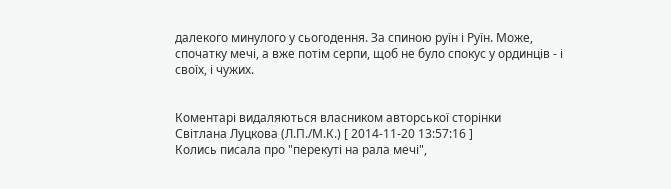далекого минулого у сьогодення. За спиною руїн і Руїн. Може, спочатку мечі, а вже потім серпи, щоб не було спокус у ординців - і своїх, і чужих.


Коментарі видаляються власником авторської сторінки
Світлана Луцкова (Л.П./М.К.) [ 2014-11-20 13:57:16 ]
Колись писала про "перекуті на рала мечі",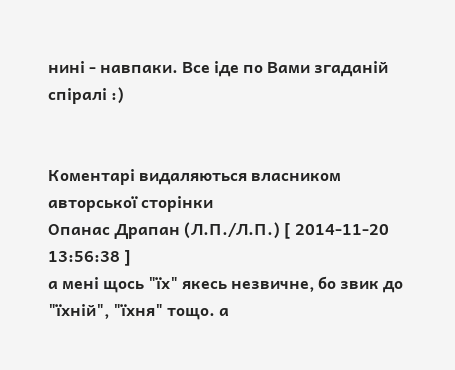нині - навпаки. Все іде по Вами згаданій спіралі :)


Коментарі видаляються власником авторської сторінки
Опанас Драпан (Л.П./Л.П.) [ 2014-11-20 13:56:38 ]
а мені щось "їх" якесь незвичне, бо звик до "їхній", "їхня" тощо. а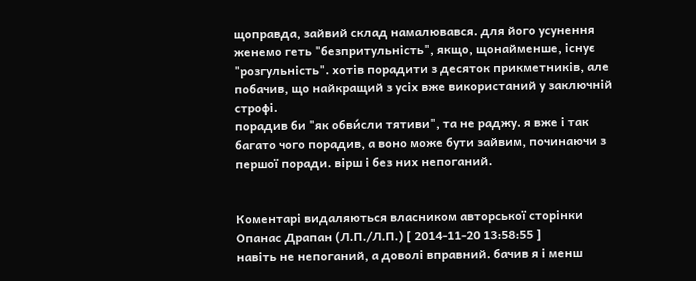щоправда, зайвий склад намалювався. для його усунення женемо геть "безпритульність", якщо, щонайменше, існує "розгульність". хотів порадити з десяток прикметників, але побачив, що найкращий з усіх вже використаний у заключній строфі.
порадив би "як обви́сли тятиви", та не раджу. я вже і так багато чого порадив, а воно може бути зайвим, починаючи з першої поради. вірш і без них непоганий.


Коментарі видаляються власником авторської сторінки
Опанас Драпан (Л.П./Л.П.) [ 2014-11-20 13:58:55 ]
навіть не непоганий, а доволі вправний. бачив я і менш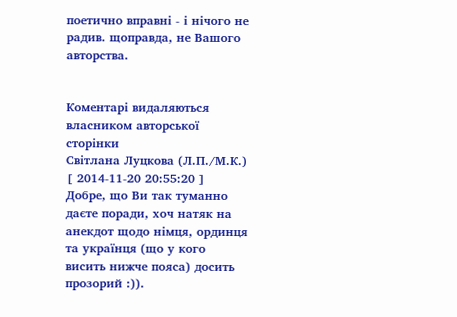поетично вправні - і нічого не радив. щоправда, не Вашого авторства.


Коментарі видаляються власником авторської сторінки
Світлана Луцкова (Л.П./М.К.) [ 2014-11-20 20:55:20 ]
Добре, що Ви так туманно даєте поради, хоч натяк на анекдот щодо німця, ординця та українця (що у кого висить нижче пояса) досить прозорий :)).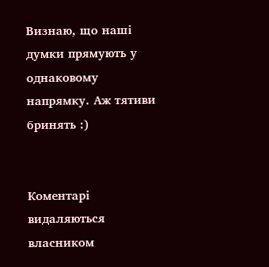Визнаю, що наші думки прямують у однаковому напрямку. Аж тятиви бринять :)


Коментарі видаляються власником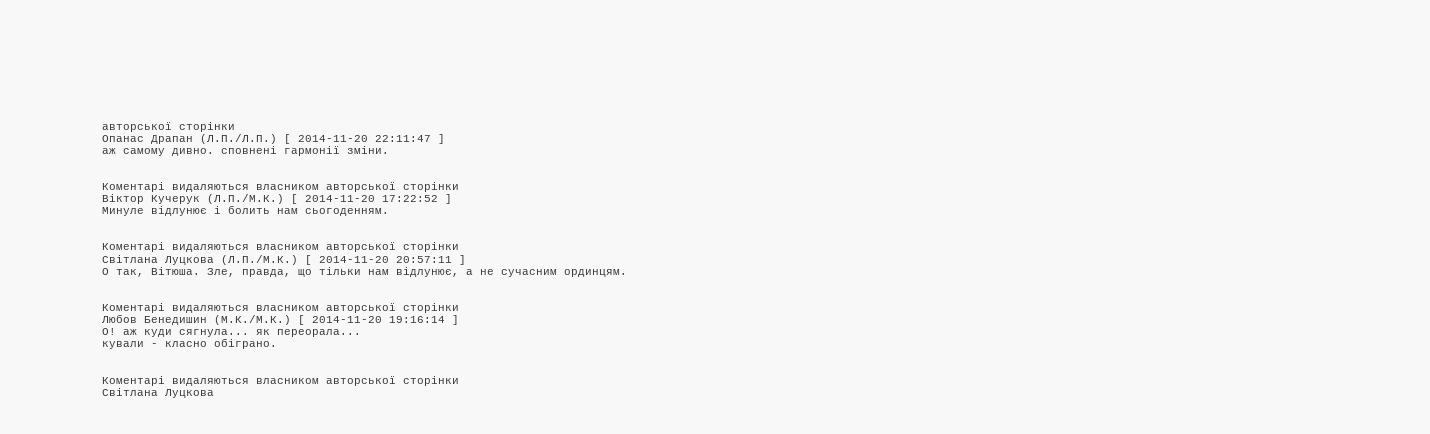авторської сторінки
Опанас Драпан (Л.П./Л.П.) [ 2014-11-20 22:11:47 ]
аж самому дивно. сповнені гармонії зміни.


Коментарі видаляються власником авторської сторінки
Віктор Кучерук (Л.П./М.К.) [ 2014-11-20 17:22:52 ]
Минуле відлунює і болить нам сьогоденням.


Коментарі видаляються власником авторської сторінки
Світлана Луцкова (Л.П./М.К.) [ 2014-11-20 20:57:11 ]
О так, Вітюша. Зле, правда, що тільки нам відлунює, а не сучасним ординцям.


Коментарі видаляються власником авторської сторінки
Любов Бенедишин (М.К./М.К.) [ 2014-11-20 19:16:14 ]
О! аж куди сягнула... як переорала...
кували - класно обіграно.


Коментарі видаляються власником авторської сторінки
Світлана Луцкова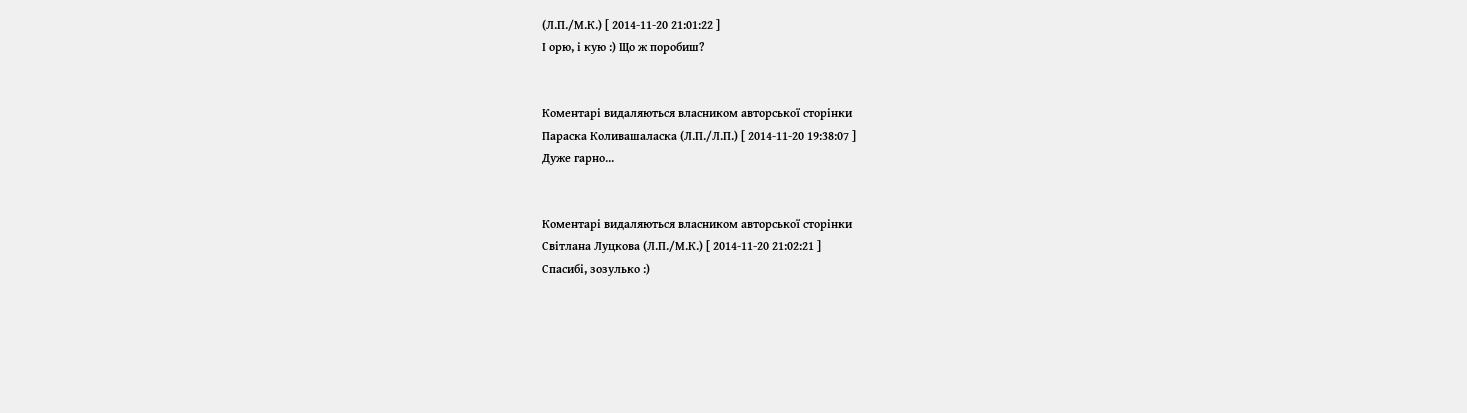(Л.П./М.К.) [ 2014-11-20 21:01:22 ]
І орю, і кую :) Що ж поробиш?


Коментарі видаляються власником авторської сторінки
Параска Коливашаласка (Л.П./Л.П.) [ 2014-11-20 19:38:07 ]
Дуже гарно...


Коментарі видаляються власником авторської сторінки
Світлана Луцкова (Л.П./М.К.) [ 2014-11-20 21:02:21 ]
Спасибі, зозулько :)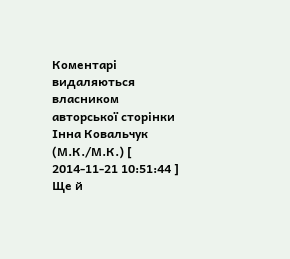Коментарі видаляються власником авторської сторінки
Інна Ковальчук (М.К./М.К.) [ 2014-11-21 10:51:44 ]
Ще й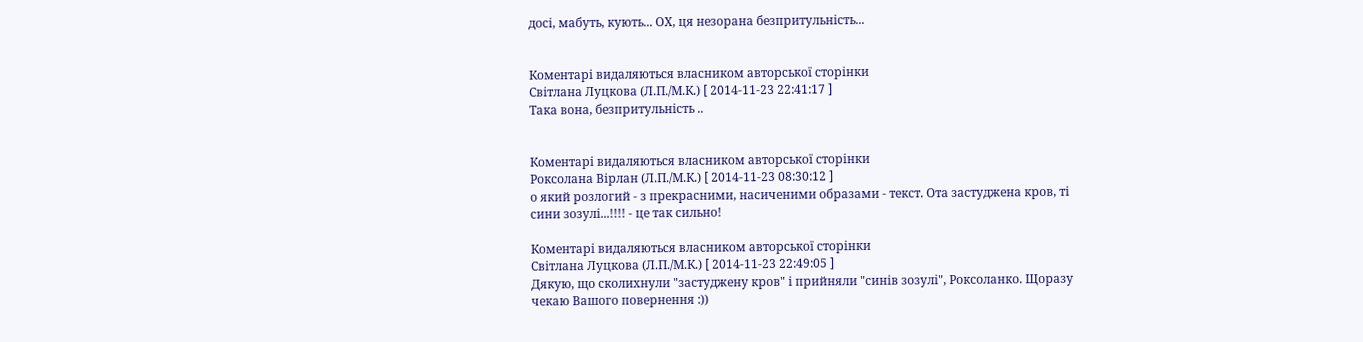досі, мабуть, кують... ОХ, ця незорана безпритульність...


Коментарі видаляються власником авторської сторінки
Світлана Луцкова (Л.П./М.К.) [ 2014-11-23 22:41:17 ]
Така вона, безпритульність ..


Коментарі видаляються власником авторської сторінки
Роксолана Вірлан (Л.П./М.К.) [ 2014-11-23 08:30:12 ]
о який розлогий - з прекрасними, насиченими образами - текст. Ота застуджена кров, ті сини зозулі...!!!! - це так сильно!

Коментарі видаляються власником авторської сторінки
Світлана Луцкова (Л.П./М.К.) [ 2014-11-23 22:49:05 ]
Дякую, що сколихнули "застуджену кров" і прийняли "синів зозулі", Роксоланко. Щоразу чекаю Вашого повернення :))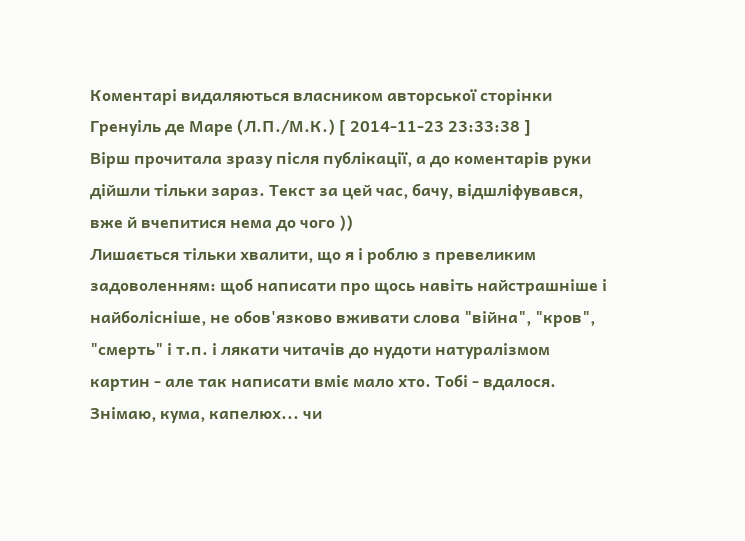Коментарі видаляються власником авторської сторінки
Гренуіль де Маре (Л.П./М.К.) [ 2014-11-23 23:33:38 ]
Вірш прочитала зразу після публікації, а до коментарів руки дійшли тільки зараз. Текст за цей час, бачу, відшліфувався, вже й вчепитися нема до чого ))
Лишається тільки хвалити, що я і роблю з превеликим задоволенням: щоб написати про щось навіть найстрашніше і найболісніше, не обов'язково вживати слова "війна", "кров", "смерть" і т.п. і лякати читачів до нудоти натуралізмом картин - але так написати вміє мало хто. Тобі - вдалося. Знімаю, кума, капелюх... чи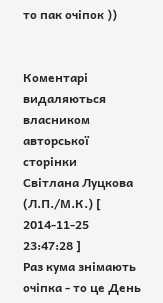то пак очіпок ))


Коментарі видаляються власником авторської сторінки
Світлана Луцкова (Л.П./М.К.) [ 2014-11-25 23:47:28 ]
Раз кума знімають очіпка - то це День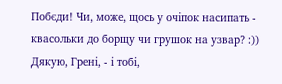Побєди! Чи, може, щось у очіпок насипать - квасольки до борщу чи грушок на узвар? :))
Дякую, Грені, - і тобі,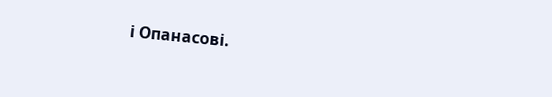і Опанасові.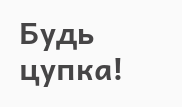Будь цупка!